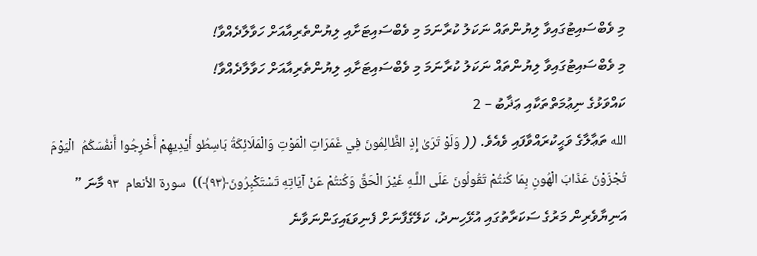މި ވެބްސައިޓުގައިވާ ލިޔުންތައް ނަކަލު ކުރާނަމަ މި ވެބްސައިޓަށާއި ލިޔުންތެރިއާއަށް ހަވާލާދެއްވާ!
މި ވެބްސައިޓުގައިވާ ލިޔުންތައް ނަކަލު ކުރާނަމަ މި ވެބްސައިޓަށާއި ލިޔުންތެރިއާއަށް ހަވާލާދެއްވާ!
ކައްވަޅުގެ ނިޢުމަތްތަކާއި ޢަޛާބު – 2
الله ތަޢާލާގެ ވަޙީކުރައްވާފައި ވެއެވެ. (( وَلَوْ تَرَىٰ إِذِ الظَّالِمُونَ فِي غَمَرَاتِ الْمَوْتِ وَالْمَلَائِكَةُ بَاسِطُو أَيْدِيهِمْ أَخْرِجُوا أَنفُسَكُمُ  الْيَوْمَ تُجْزَوْنَ عَذَابَ الْهُونِ بِمَا كُنتُمْ تَقُولُونَ عَلَى اللَّـهِ غَيْرَ الْحَقِّ وَكُنتُمْ عَنْ آيَاتِهِ تَسْتَكْبِرُونَ﴿٩٣﴾))  سورة الأنعام  ٩٣ މާނަ ” އަނިޔާވެރިން މަރުގެ ސަކަރާތުގައި އުޅޭހިނދު، ކަލޭގެފާނަށް ފެނިވަޑައިގަންނަވާނެ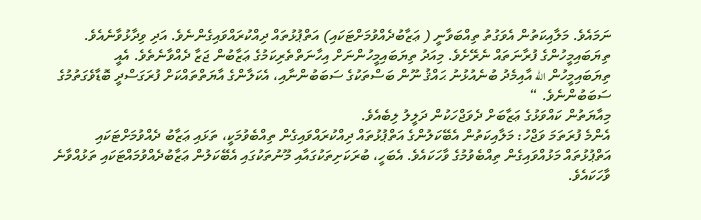ނަމައެވެ. މަލާއިކަތުން އެވަގުތު ތިއްބަވާނީ ( ޢަޒާބުދެއްވުމަށްޓަކައި) އަތްޕުޅުތައް ދިއްކުރައްވައިގެންނެވެ. އަދި ވިދާޅުވާނެއެވެ. ތިޔަބައިމީހުންގެ ފުރާނަތައް ނެރޭށެވެ. މިއަދު ތިޔަބައިމީހުންނަށް އިހާނަތްތެރިކަމުގެ ޢަޒާބުން ޖަޒާ ދެއްވާނެތެވެ. އެއީ ތިޔަބައިމީހުން الله އާއިމެދު ބުނެއުޅުނު ޙައްޤު ނޫން ބަސްތަކުގެ ސަބަބުންނާއި، އެކަލާންގެ އާޔަތްތައްކަށް ފުރަގަސްދީ ބޮޑާވެގަތުމުގެ ސަބަބުންނެވެ. “
މިއާޔަތުން ކައްވަޅުގެ ޢަޒާބަށް ދެވަޖްހަކުން ދަލީލު ލިބެއެވެ.
އެންމެ ފުރަތަމަ ވަޖްހު: މަލާއިކަތުން އެބޭކަލުންގެ އަތްޕުޅުތައް ދިއްކުރައްވައިގެން ތިއްބެވުމަކީ، ތަޅައި ޢަޒާބު ދެއްވުމަށްޓަކައި އަތްޕުޅުތައް މަޅުއްވައިގެން ތިއްބެވުމުގެ ވާހަކައެވެ. އެބަހީ، ބުރަކަށިތަކުގައާއި މޫނުތަކުގައި އެބޭކަލުން ޢަޒާބުދެއްވުމައްޓަކައި ތަޅުއްވާނެ ވާހަކައެވެ.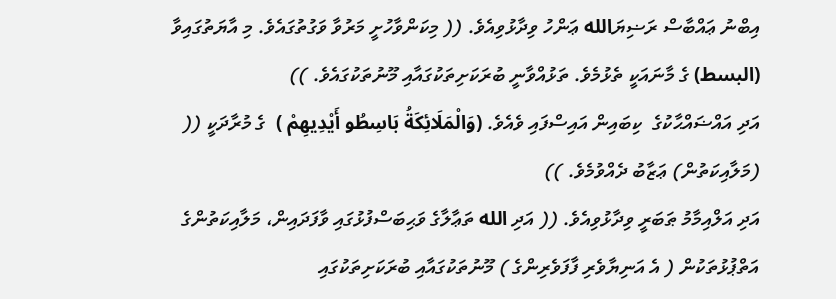އިބްނު ޢައްބާސް ރަޟިޔަالله ޢަންހު ވިދާޅުވިއެވެ. (( މިކަންވާހުށީ މަރުވާ ވަގުތުގައެވެ. މި އާޔަތުގައިވާ (البسط) ގެ މާނައަކީ ތެޅުމެވެ. ތަޅުއްވާނީ ބުރަކަށިތަކުގައާއި މޫނުތަކުގައެވެ. ))
އަދި އައްޟައްޙާކުގެ  ކިބައިން އައިސްފައި ވެއެވެ. (وَالْمَلَائِكَةُ بَاسِطُو أَيْدِيهِمْ )  ގެ މުރާދަކީ (( (މަލާއިކަތުން) ޢަޒާބު ދެއްވުމެވެ. ))
އަދި އަލްއިމާމު ޠަބަރީ ވިދާޅުވިއެވެ. (( އަދި الله ތަޢާލާގެ ވަޙިބަސްފުޅުގައި ވާފަދައިން، މަލާއިކަތުންގެ އަތްޕުޅުތަކުން ( އެ އަނިޔާވެރި ފާފަވެރިންގެ ) މޫނުތަކުގައާއި ބުރަކަށިތަކުގައި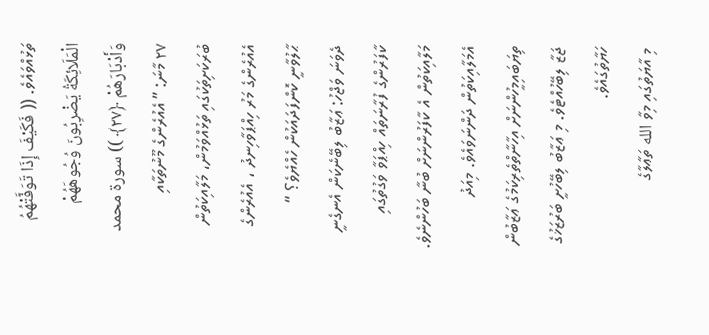ތަޅުއްވައެވެ. (( فَكَيْفَ إِذَا تَوَفَّتْهُمُ الْمَلَائِكَةُ يَضْرِبُونَ وُجُوهَهُمْ وَأَدْبَارَهُمْ ﴿٢٧﴾ )) سورة محمد  ٢٧ މާނަ: ” އެއުރެންގެ މޫނުތަކާއި ބުރަކަށިތަކުގައި ތަޅުއްވަމުން، މަލާއިކަތުން އެއުރެންގެ މަރު ހިއްޕަވާހިނދު ، އެއުރެންގެ ޙާލުވާނީ ކޮންފަދައަކުން ހެއްޔެވެ؟ “
ދެވަނަ ވަޖްހު: ޢަޒާބު ލިބޭނެކަން އެނގެނީ ކާފަރުންގެ ފުރާނަތައް ހިއްޕަވާ ވަގުތުގައި މަލާއިކަތުން އެ ކާފަރުންނަށް ބުނާ ބަހުންނެވެ. އެމަލާއިކަތުން ދަންނަވައެވެ. މިއަދު ތިޔަބައިމީހުންނަށް އިހާނާތްތެރިކަމުގެ ޢަޒާބުން ޖަޒާ ލިބޭހުއްޓެވެ. މި ޢަޒާބު ލިބޭހުށީ ބަރުޒަޚުގެ ހަޔާތުގައެވެ.
މި އާޔަތުގައި މިވާ الله ތަޢާލާގެ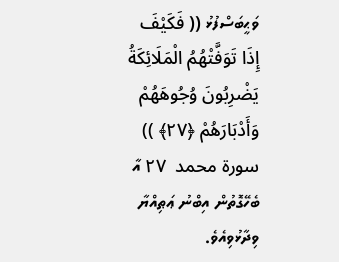ވަޙީބަސްފުޅު (( فَكَيْفَ إِذَا تَوَفَّتْهُمُ الْمَلَائِكَةُ يَضْرِبُونَ وُجُوهَهُمْ وَأَدْبَارَهُمْ ﴿٢٧﴾ )) سورة محمد  ٢٧ އާ ބެހޭގޮތުން އިބްނު ޢަޠިއްޔާ ވިދާޅުވިއެވެ.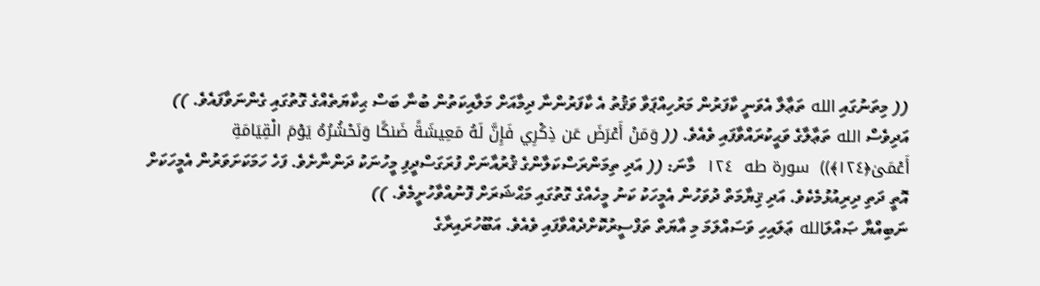(( މިތަނުގައި الله ތަޢާލާ އެވަނީ ކާފަރުން މަރުހިއްޕަވާ ވަޤުތު އެ ކާފަރުންނާ ދިމާއަށް މަލާއިކަތުން ބުނާ ބަސް ޙިކާޔަތެއްގެ ގޮތުގައި ގެންނަވާފައެވެ. ))
އަދިވެސް الله ތަޢާލާގެ ވަޙީކުރައްވާފައި ވެއެވެ. (( وَمَنْ أَعْرَضَ عَن ذِكْرِي فَإِنَّ لَهُ مَعِيشَةً ضَنكًا وَنَحْشُرُهُ يَوْمَ الْقِيَامَةِ أَعْمَىٰ﴿١٢٤﴾))  سورة طه  ١٢٤  މާނަ: (( އަދި ތިމަންރަސްކަލާންގެ ޤުރުއާނަށް ފުރަގަސްދީފި މީހުނަކު ދަންނާށެވެ. ފަހެ ހަމަކަށަވަރުން އެމީހަކަށް އޮތީ ދަތި ދިރިއުޅުމެކެވެ. އަދި ޤިޔާމަތް ދުވަހުން އެމީހަކު ކަނު މީހެއްގެ ގޮތުގައި މަޙްޝަރަށް ފޮނުއްވާހުށީމެވެ. ))
ނަބިއްޔާ ޞައްލަالله ޢަލައިހި ވަސައްލަމަ މި އާޔަތް ތަފްސީރުކޮށްދެއްވާފައި ވެއެވެ. އަބޫހުރައިރާގެ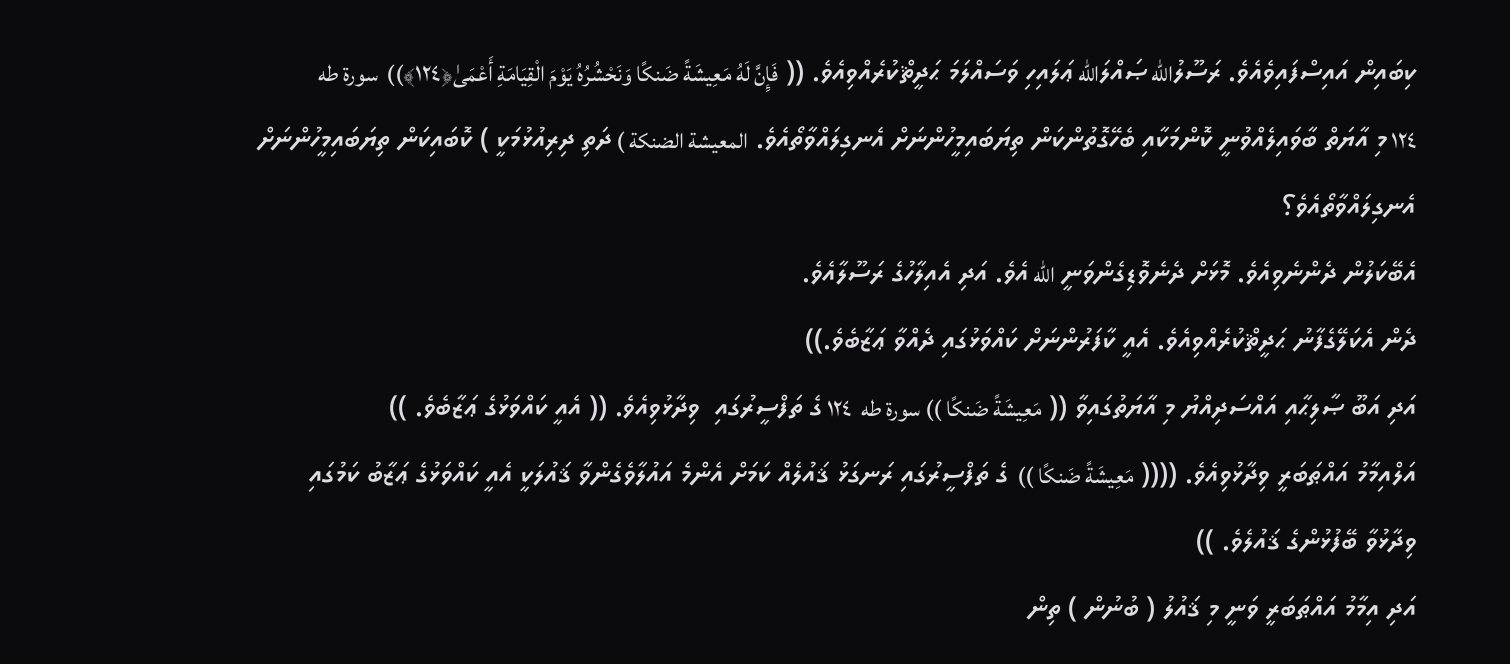ކިބައިން އައިސްފައިވެއެވެ. ރަސޫލުالله ޞައްލަالله ޢަލައިހި ވަސައްލަމަ ޙަދީޘްކުރެއްވިއެވެ. (( فَإِنَّ لَهُ مَعِيشَةً ضَنكًا وَنَحْشُرُهُ يَوْمَ الْقِيَامَةِ أَعْمَىٰ﴿١٢٤﴾))  سورة طه  ١٢٤ މި އާޔަތް ބާވައިލެއްވުނީ ކޮންމަކާއި ބެހޭގޮތުންކަން ތިޔަބައިމީހުންނަށް އެނގިލައްވާތޯއެވެ. المعيشة الضنكة ) ދަތި ދިރިއުޅުމަކީ ) ކޮބައިކަން ތިޔަބައިމީހުންނަށް އެނގިލައްވާތޯއެވެ؟
އެބޭކަލުން ދެންނެވިއެވެ. މޮޅަށް ދެނެވޮޑިގެންވަނީ الله އެވެ. އަދި އެއިލާހުގެ ރަސޫލާއެވެ.
ދެން އެކަލޭގެފާނު ޙަދީޘްކުރެއްވިއެވެ. އެއީ ކާފަރުންނަށް ކައްވަޅުގައި ދެއްވާ ޢަޒާބެވެ.))
އަދި އަބޫ ޞާލިޙާއި އައްސަދިއްޔު މި އާޔަތުގައިވާ (( مَعِيشَةً ضَنكًا )) سورة طه  ١٢٤ ގެ ތަފްސީރުގައި  ވިދާޅުވިއެވެ. (( އެއީ ކައްވަޅުގެ ޢަޒާބެވެ. ))
އަލްއިމާމު އައްޠަބަރީ ވިދާޅުވިއެވެ. (((( مَعِيشَةً ضَنكًا ))  ގެ ތަފްސީރުގައި ރަނގަޅު ޤައުލެއް ކަމަށް އެންމެ އައުލާވެގެންވާ ޤައުލަކީ އެއީ ކައްވަޅުގެ ޢަޒާބު ކަމުގައި ވިދާޅުވާ ބޭފުޅުންގެ ޤައުލެވެ. ))
އަދި އިމާމު އައްޠަބަރީ ވަނީ މި ޤައުލު ( ބުނުން ) ތިން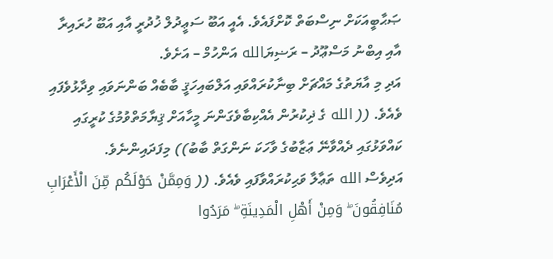ޞަޙާބީއަކަށް ނިސްބަތް ކޮށްފައެވެ. އެއީ އަބޫ ސަޢީދުލް ޚުދުރީ އާއި އަބޫ ހުރައިރާ އާއި އިބްނު މަސްޢޫދު – ރަޟިޔަالله އަންހުމް – އަށެވެ.
އަދި މި އާޔަތުގެ މައްޗަށް ބިނާކުރައްވައި އަލްބައިހަޤީ ބާބެއް ބަންނަވައި ވިދާޅުވެފައި ވެއެވެ. (( الله ގެ ޛިކުރުން އެއްކިބާވެގަންނަ މީހާއަށް ޤިޔާމަތްވުމުގެ ކުރީގައި ކައްވަޅުގައި ދެއްވާނޭ ޢަޒާބުގެ ވާހަކަ ނަންގަތް ބާބު)) މިފަދައިންނެވެ.
އަދިވެސް الله ތަޢާލާ ވަޙިކުރައްވާފައި ވެއެވެ. (( وَمِمَّنْ حَوْلَكُم مِّنَ الْأَعْرَابِ مُنَافِقُونَ ۖ وَمِنْ أَهْلِ الْمَدِينَةِ ۖ مَرَدُوا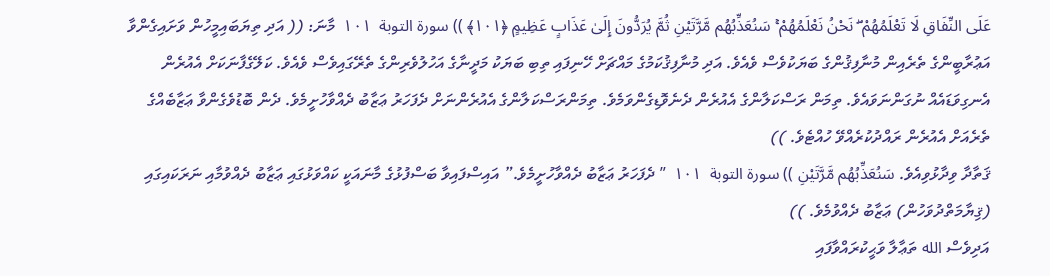عَلَى النِّفَاقِ لَا تَعْلَمُهُمْ ۖ نَحْنُ نَعْلَمُهُمْ ۚ سَنُعَذِّبُهُم مَّرَّتَيْنِ ثُمَّ يُرَدُّونَ إِلَىٰ عَذَابٍ عَظِيمٍ ﴿١٠١﴾ )) سورة التوبة  ١٠١  މާނަ: (( އަދި ތިޔަބައިމީހުން ވަށައިގެންވާ އަޢުރާބީންގެ ތެރެއިން މުނާފިޤުންގެ ބަޔަކުވެސް ވެއެވެ. އަދި މުނާފިޤުކަމުގެ މައްޗަށް ހޭނިފައި ތިބި ބަޔަކު މަދީނާގެ އަހުލުވެރިންގެ ތެރޭގައިވެސް ވެއެވެ. ކަލޭގެފާނަކަށް އެއުރެން އެނގިވަޑައެއް ނުގަންނަވައެވެ. ތިމަން ރަސްކަލާންގެ އެއުރެން ދެނެވޮޑިގެންވަމެވެ. ތިމަންރަސްކަލާންގެ އެއުރެންނަށް ދެފަހަރު ޢަޒާބު ދެއްވާހުށީމެވެ. ދެން ބޮޑުވެގެންވާ ޢަޒާބެއްގެ ތެރެއަށް އެއުރެން ރައްދުކުރެއްވޭ ހުއްޓެވެ. ))
ޤަތާދާ ވިދާޅުވިއެވެ. سَنُعَذِّبُهُم مَّرَّتَيْنِ )) سورة التوبة  ١٠١  ” ދެފަހަރު ޢަޒާބު ދެއްވާހުށީމެވެ.” އައިސްފައިވާ ބަސްފުޅުގެ މާނައަކީ ކައްވަޅުގައި ޢަޒާބު ދެއްވުމާއި ނަރަކައިގައި (ޤިޔާމަތްދުވަހުން) ޢަޒާބު ދެއްވުމެވެ. ))
އަދިވެސް الله ތަޢާލާ ވަޙީކުރައްވާފައި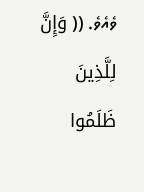ވެއެވެ. (( وَإِنَّ لِلَّذِينَ ظَلَمُوا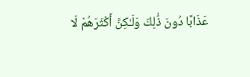عَذَابًا دُونَ ذَٰلِكَ وَلَـٰكِنَّ أَكْثَرَهُمْ لَا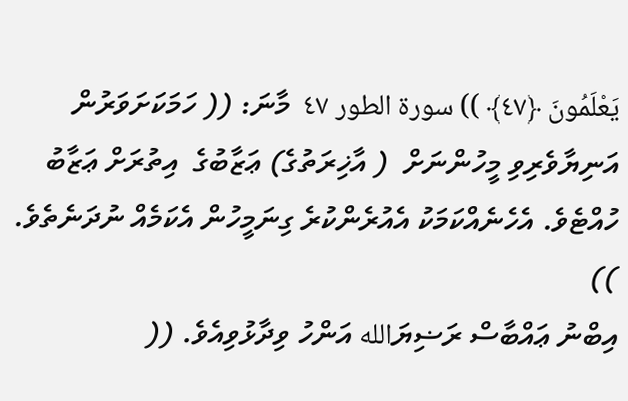يَعْلَمُونَ ﴿٤٧﴾ )) سورة الطور ٤٧  މާނަ: (( ހަމަކަށަވަރުން އަނިޔާވެރިވި މީހުންނަށް  ( އާޚިރަތުގެ) ޢަޒާބުގެ  އިތުރަށް ޢަޒާބު ހުއްޓެވެ. އެހެނެއްކަމަކު އެއުރެންކުރެ ގިނަމީހުން އެކަމެއް ނުދަނެތެވެ. ))
އިބްނު ޢައްބާސް ރަޟިޔަالله އަންހު ވިދާޅުވިއެވެ. ((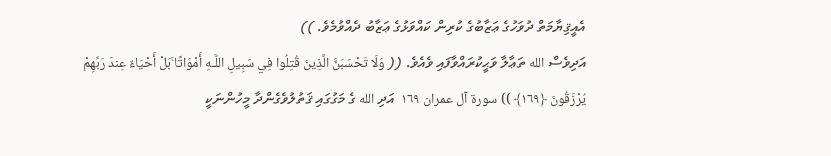އެއީޤިޔާމަތް ދުވަހުގެ ޢަޒާބުގެ ކުރިން ކައްވަޅުގެ ޢަޒާބު ދެއްވުމެވެ. ))
އަދިވެސް الله ތަޢާލާ ވަޙީކުރައްވާފައި ވެއެވެ. (( وَلَا تَحْسَبَنَّ الَّذِينَ قُتِلُوا فِي سَبِيلِ اللَّـهِ أَمْوَاتًا ۚبَلْ أَحْيَاءٌ عِندَ رَبِّهِمْ يُرْزَقُونَ ﴿١٦٩﴾ )) سورة آل عمران ١٦٩  އަދި الله ގެ މަގުގައި ޤަތުލުވެގެންދާ މީހުންނަކީ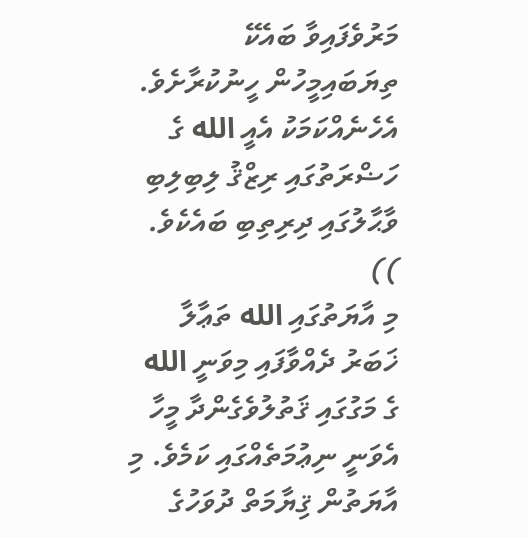މަރުވެފައިވާ ބައެކޭ ތިޔަބައިމީހުން ހީނުކުރާށެވެ. އެހެނެއްކަމަކު އެއީ الله ގެ ހަޟްރަތުގައި ރިޒްޤު ލިބިލިބި ވާޙާލުގައި ދިރިތިބި ބައެކެވެ. ))
މި އާޔަތުގައި الله ތަޢާލާ ޚަބަރު ދެއްވާފައި މިވަނީ الله ގެ މަގުގައި ޤަތުލުވެގެންދާ މީހާ އެވަނީ ނިޢުމަތެއްގައި ކަމެވެ. މި އާޔަތުން ޤިޔާމަތް ދުވަހުގެ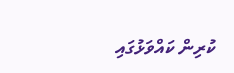ކުރިން ކައްވަޅުގައި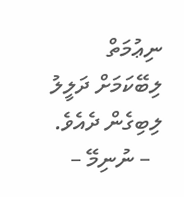ނިޢުމަތް ލިބޭކަމަށް ދަލީލު ލިބިގެން ދެއެވެ.
  – ނުނިމޭ –